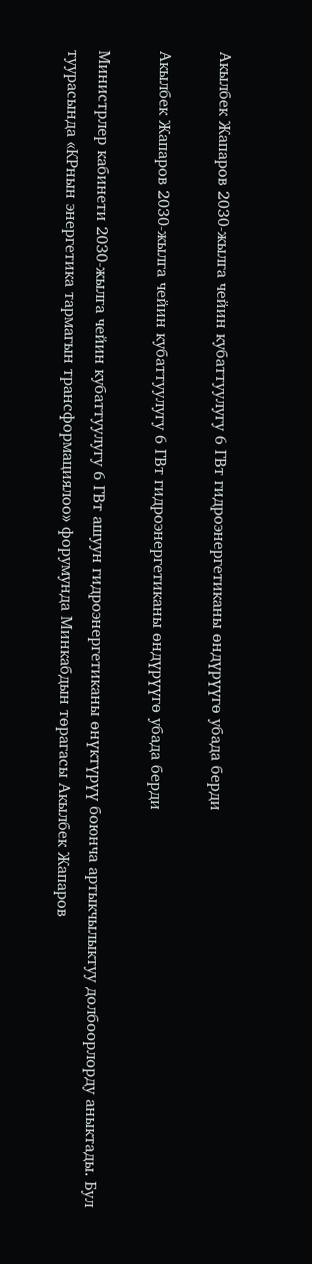Акылбек Жапаров 2030-жылга чейин кубаттуулугу 6 ГВт гидроэнергетиканы өндүрүүгө убада берди

Акылбек Жапаров 2030-жылга чейин кубаттуулугу 6 ГВт гидроэнергетиканы өндүрүүгө убада берди

Министрлер кабинети 2030-жылга чейин кубаттуулугу 6 ГВт ашуун гидроэнергетиканы өнүктүрүү боюнча артыкчылыктуу долбоорлорду аныктады. Бул туурасында «КРнын энергетика тармагын трансформациялоо» форумунда Минкабдын төрагасы Акылбек Жапаров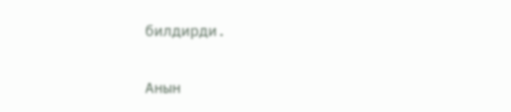билдирди.

Анын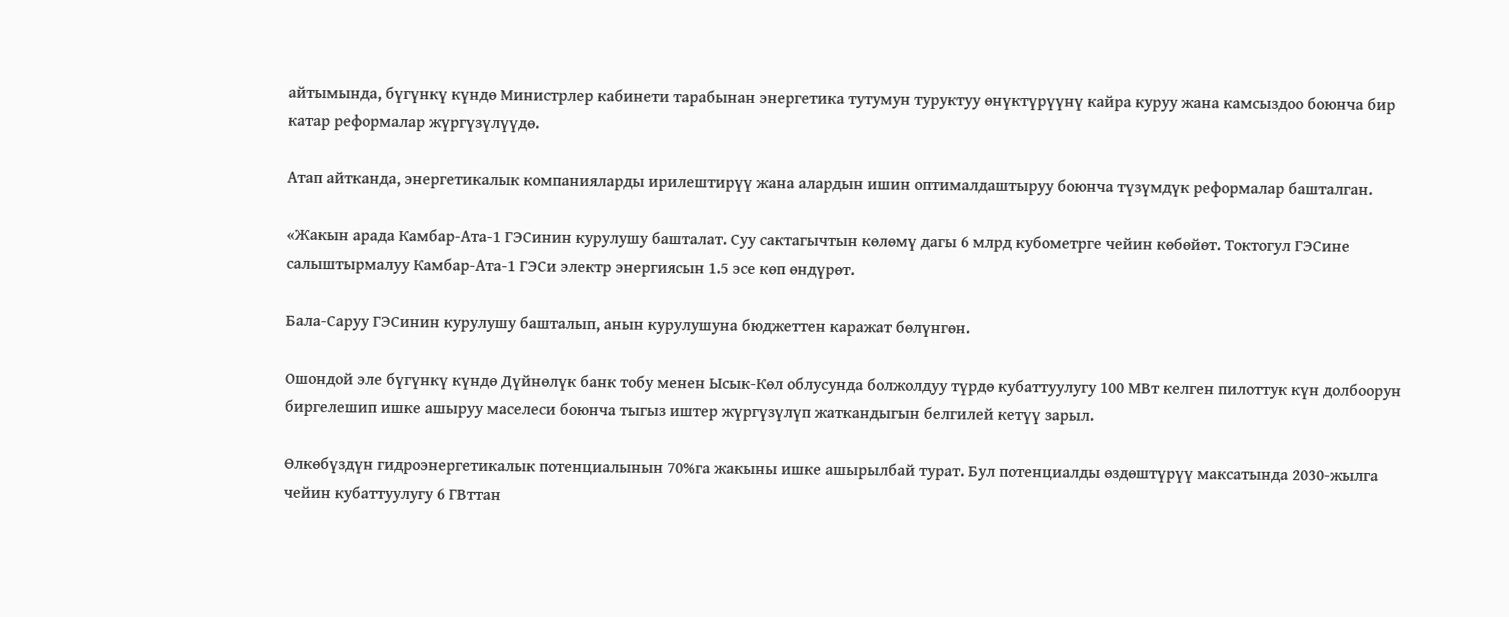айтымында, бүгүнкү күндө Министрлер кабинети тарабынан энергетика тутумун туруктуу өнүктүрүүнү кайра куруу жана камсыздоо боюнча бир катар реформалар жүргүзүлүүдө.

Атап айтканда, энергетикалык компанияларды ирилештирүү жана алардын ишин оптималдаштыруу боюнча түзүмдүк реформалар башталган.

«Жакын арада Камбар-Ата-1 ГЭСинин курулушу башталат. Суу сактагычтын көлөмү дагы 6 млрд кубометрге чейин көбөйөт. Токтогул ГЭСине салыштырмалуу Камбар-Ата-1 ГЭСи электр энергиясын 1.5 эсе көп өндүрөт.

Бала-Саруу ГЭСинин курулушу башталып, анын курулушуна бюджеттен каражат бөлүнгөн.

Ошондой эле бүгүнкү күндө Дүйнөлүк банк тобу менен Ысык-Көл облусунда болжолдуу түрдө кубаттуулугу 100 МВт келген пилоттук күн долбоорун биргелешип ишке ашыруу маселеси боюнча тыгыз иштер жүргүзүлүп жаткандыгын белгилей кетүү зарыл.

Өлкөбүздүн гидроэнергетикалык потенциалынын 70%га жакыны ишке ашырылбай турат. Бул потенциалды өздөштүрүү максатында 2030-жылга чейин кубаттуулугу 6 ГВттан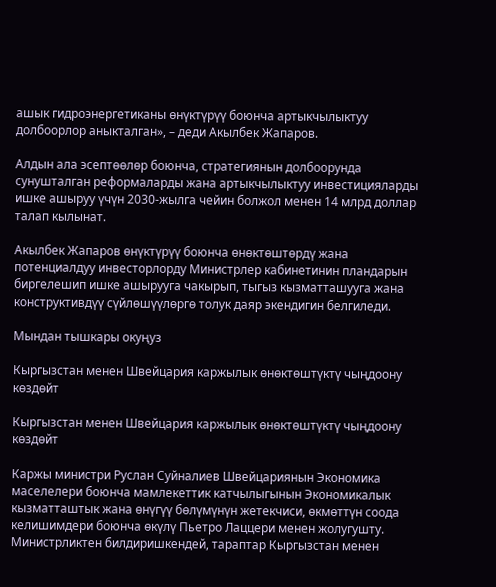ашык гидроэнергетиканы өнүктүрүү боюнча артыкчылыктуу долбоорлор аныкталган», – деди Акылбек Жапаров.

Алдын ала эсептөөлөр боюнча, стратегиянын долбоорунда сунушталган реформаларды жана артыкчылыктуу инвестицияларды ишке ашыруу үчүн 2030-жылга чейин болжол менен 14 млрд доллар талап кылынат.

Акылбек Жапаров өнүктүрүү боюнча өнөктөштөрдү жана потенциалдуу инвесторлорду Министрлер кабинетинин пландарын биргелешип ишке ашырууга чакырып, тыгыз кызматташууга жана конструктивдүү сүйлөшүүлөргө толук даяр экендигин белгиледи.

Мындан тышкары окуңуз

Кыргызстан менен Швейцария каржылык өнөктөштүктү чыңдоону көздөйт

Кыргызстан менен Швейцария каржылык өнөктөштүктү чыңдоону көздөйт

Каржы министри Руслан Суйналиев Швейцариянын Экономика маселелери боюнча мамлекеттик катчылыгынын Экономикалык кызматташтык жана өнүгүү бөлүмүнүн жетекчиси, өкмөттүн соода келишимдери боюнча өкүлү Пьетро Лаццери менен жолугушту. Министрликтен билдиришкендей, тараптар Кыргызстан менен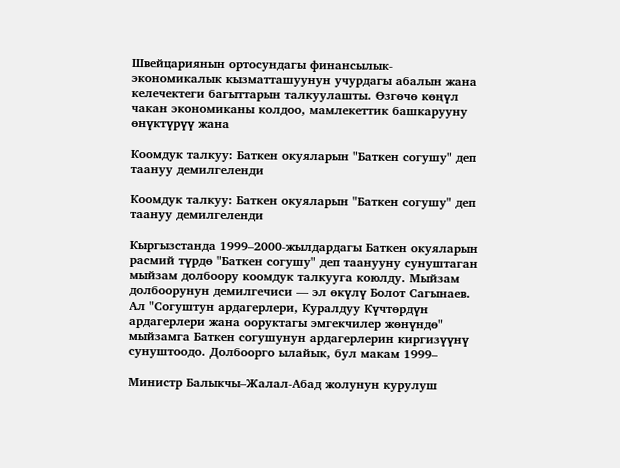Швейцариянын ортосундагы финансылык-экономикалык кызматташуунун учурдагы абалын жана келечектеги багыттарын талкуулашты. Өзгөчө көңүл чакан экономиканы колдоо, мамлекеттик башкарууну өнүктүрүү жана

Коомдук талкуу: Баткен окуяларын "Баткен согушу" деп таануу демилгеленди

Коомдук талкуу: Баткен окуяларын "Баткен согушу" деп таануу демилгеленди

Кыргызстанда 1999–2000-жылдардагы Баткен окуяларын расмий түрдө "Баткен согушу" деп таанууну сунуштаган мыйзам долбоору коомдук талкууга коюлду. Мыйзам долбоорунун демилгечиси — эл өкүлү Болот Сагынаев. Ал "Согуштун ардагерлери, Куралдуу Күчтөрдүн ардагерлери жана ооруктагы эмгекчилер жөнүндө" мыйзамга Баткен согушунун ардагерлерин киргизүүнү сунуштоодо. Долбоорго ылайык, бул макам 1999–

Министр Балыкчы–Жалал-Абад жолунун курулуш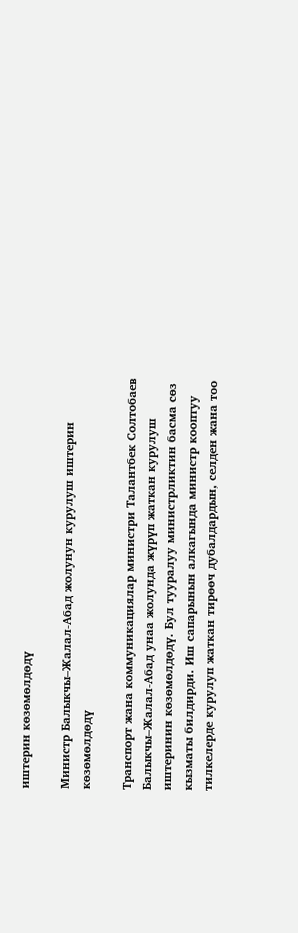иштерин көзөмөлдөдү

Министр Балыкчы–Жалал-Абад жолунун курулуш иштерин көзөмөлдөдү

Транспорт жана коммуникациялар министри Талантбек Солтобаев Балыкчы–Жалал-Абад унаа жолунда жүрүп жаткан курулуш иштеринин көзөмөлдөдү. Бул тууралуу министрликтин басма сөз кызматы билдирди. Иш сапарынын алкагында министр кооптуу тилкелерде курулуп жаткан тирөөч дубалдардын, селден жана тоо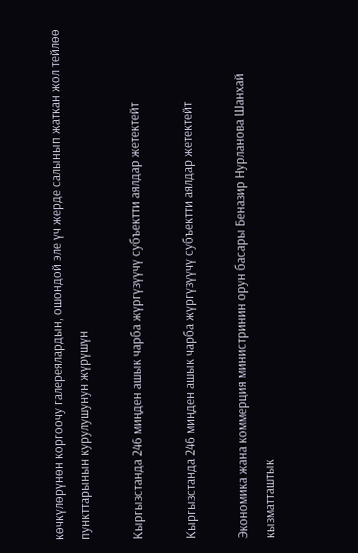көчкүлөрүнөн коргоочу галереялардын, ошондой эле үч жерде салынып жаткан жол тейлөө пункттарынын курулушунун жүрүшүн

Кыргызстанда 246 миңден ашык чарба жүргүзүүчү субъектти аялдар жетектейт

Кыргызстанда 246 миңден ашык чарба жүргүзүүчү субъектти аялдар жетектейт

Экономика жана коммерция министринин орун басары Беназир Нурланова Шанхай кызматташтык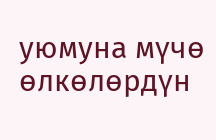уюмуна мүчө өлкөлөрдүн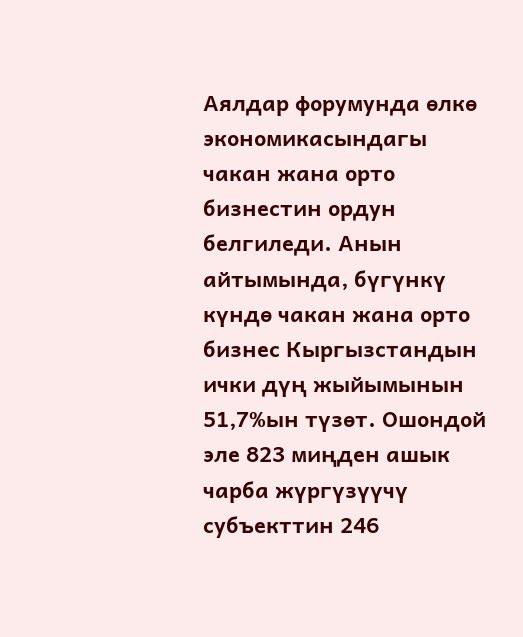Аялдар форумунда өлкө экономикасындагы чакан жана орто бизнестин ордун белгиледи. Анын айтымында, бүгүнкү күндө чакан жана орто бизнес Кыргызстандын ички дүң жыйымынын 51,7%ын түзөт. Ошондой эле 823 миңден ашык чарба жүргүзүүчү субъекттин 246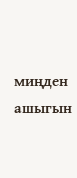миңден ашыгын